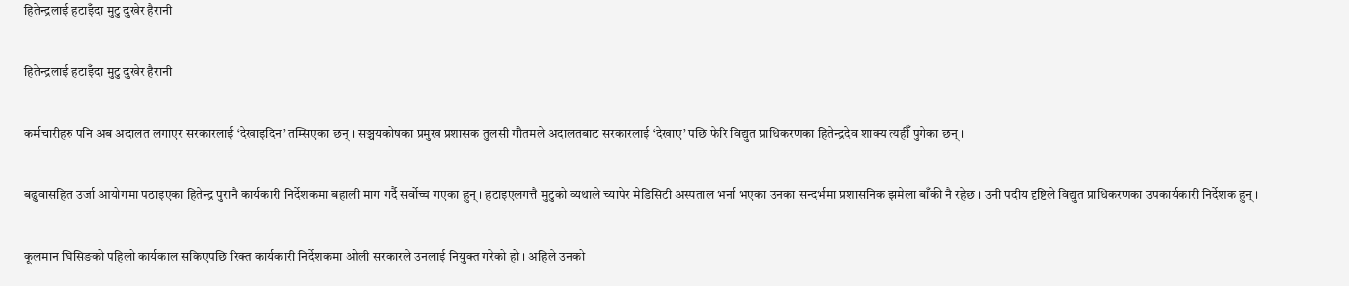हितेन्द्रलाई हटाइँदा मुटु दुखेर हैरानी

हितेन्द्रलाई हटाइँदा मुटु दुखेर हैरानी

कर्मचारीहरु पनि अब अदालत लगाएर सरकारलाई ‘देखाइदिन’ तम्सिएका छन् । सञ्चयकोषका प्रमुख प्रशासक तुलसी गौतमले अदालतबाट सरकारलाई ‘देखाए’ पछि फेरि विद्युत प्राधिकरणका हितेन्द्रदेव शाक्य त्यहीँ पुगेका छन् ।

बढुवासहित उर्जा आयोगमा पठाइएका हितेन्द्र पुरानै कार्यकारी निर्देशकमा बहाली माग गर्दै सर्वोच्च गएका हुन् । हटाइएलगत्तै मुटुको व्यथाले च्यापेर मेडिसिटी अस्पताल भर्ना भएका उनका सन्दर्भमा प्रशासनिक झमेला बाँकी नै रहेछ । उनी पदीय दृष्टिले विद्युत प्राधिकरणका उपकार्यकारी निर्देशक हुन् ।

कूलमान घिसिङको पहिलो कार्यकाल सकिएपछि रिक्त कार्यकारी निर्देशकमा ओली सरकारले उनलाई नियुक्त गरेको हो । अहिले उनको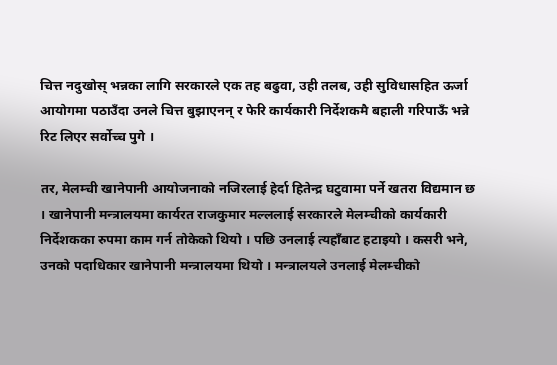चित्त नदुखोस् भन्नका लागि सरकारले एक तह बढुवा, उही तलब, उही सुविधासहित ऊर्जा आयोगमा पठाउँदा उनले चित्त बुझाएनन् र फेरि कार्यकारी निर्देशकमै बहाली गरिपाऊँ भन्ने रिट लिएर सर्वोच्च पुगे ।

तर, मेलम्ची खानेपानी आयोजनाको नजिरलाई हेर्दा हितेन्द्र घटुवामा पर्ने खतरा विद्यमान छ । खानेपानी मन्त्रालयमा कार्यरत राजकुमार मल्ललाई सरकारले मेलम्चीको कार्यकारी निर्देशकका रुपमा काम गर्न तोकेको थियो । पछि उनलाई त्यहाँबाट हटाइयो । कसरी भने, उनको पदाधिकार खानेपानी मन्त्रालयमा थियो । मन्त्रालयले उनलाई मेलम्चीको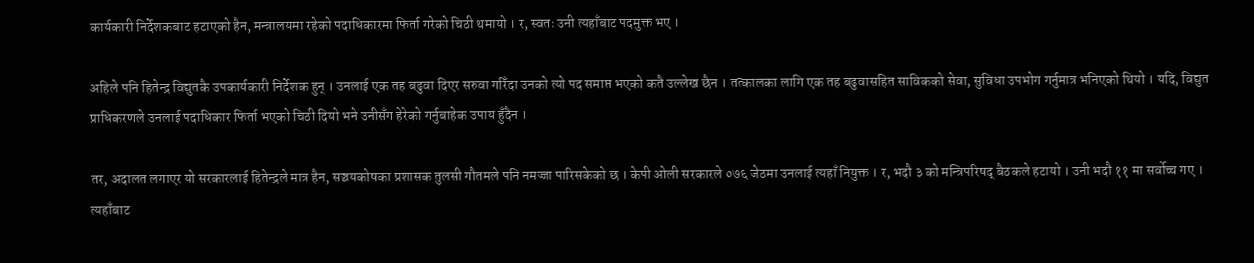कार्यकारी निर्देशकबाट हटाएको हैन, मन्त्रालयमा रहेको पदाधिकारमा फिर्ता गरेको चिठी थमायो । र, स्वतः उनी त्यहाँबाट पदमुक्त भए ।

अहिले पनि हितेन्द्र विद्युतकै उपकार्यकारी निर्देशक हुन् । उनलाई एक तह बढुवा दिएर सरुवा गरिँदा उनको त्यो पद समाप्त भएको कतै उल्लेख छैन । तत्कालका लागि एक तह बढुवासहित साविकको सेवा, सुविधा उपभोग गर्नुमात्र भनिएको थियो । यदि, विद्युत प्राधिकरणले उनलाई पदाधिकार फिर्ता भएको चिठी दियो भने उनीसँग हेरेको गर्नुबाहेक उपाय हुँदैन ।

तर, अदालत लगाएर यो सरकारलाई हितेन्द्रले मात्र हैन, सञ्चयकोषका प्रशासक तुलसी गौतमले पनि नमज्जा पारिसकेको छ । केपी ओली सरकारले ०७६ जेठमा उनलाई त्यहाँ नियुक्त । र, भदौ ३ को मन्त्रिपरिषद् बैठकले हटायो । उनी भदौ ११ मा सर्वोच्च गए । त्यहाँबाट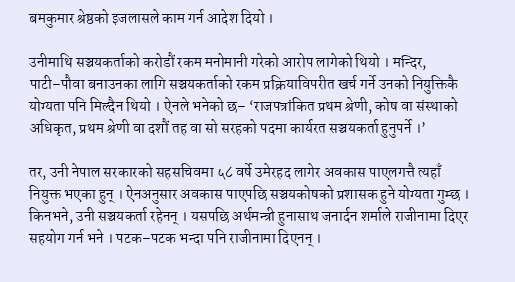बमकुमार श्रेष्ठको इजलासले काम गर्न आदेश दियो ।

उनीमाथि सञ्चयकर्ताको करोडौं रकम मनोमानी गरेको आरोप लागेको थियो । मन्दिर, पाटी–पौवा बनाउनका लागि सञ्चयकर्ताको रकम प्रक्रियाविपरीत खर्च गर्ने उनको नियुक्तिकै योग्यता पनि मिल्दैन थियो । ऐनले भनेको छ– ‘राजपत्रांकित प्रथम श्रेणी, कोष वा संस्थाको अधिकृत, प्रथम श्रेणी वा दशौं तह वा सो सरहको पदमा कार्यरत सञ्चयकर्ता हुनुपर्ने ।’

तर, उनी नेपाल सरकारको सहसचिवमा ५८ वर्षे उमेरहद लागेर अवकास पाएलगत्तै त्यहाँ नियुक्त भएका हुन् । ऐनअनुसार अवकास पाएपछि सञ्चयकोषको प्रशासक हुने योग्यता गुम्छ । किनभने, उनी सञ्चयकर्ता रहेनन् । यसपछि अर्थमन्त्री हुनासाथ जनार्दन शर्माले राजीनामा दिएर सहयोग गर्न भने । पटक–पटक भन्दा पनि राजीनामा दिएनन् ।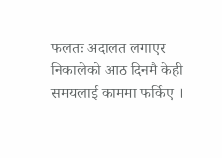फलतः अदालत लगाएर निकालेको आठ दिनमै केही समयलाई काममा फर्किए ।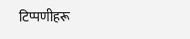टिप्पणीहरू